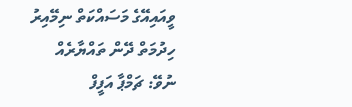ވީއައިއޭގެ މަސައްކަތް ނިމޭއިރު ހިދުމަތް ދޭން ތައްޔާރެއް ނުވޭ: ޗަމްޕާ އަފީފް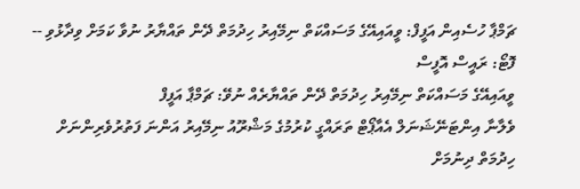ޗަމްޕާ ހުސެއިން އަފީފް: ވީއައިއޭގެ މަސައްކަތް ނިމޭއިރު ހިދުމަތް ދޭން ތައްޔާރު ނުވާ ކަމަށް ވިދާޅުވި -- ފޮޓޯ: ރައީސް އޮފީސް
ވީއައިއޭގެ މަސައްކަތް ނިމޭއިރު ހިދުމަތް ދޭން ތައްޔާރެއް ނުވޭ: ޗަމްޕާ އަފީފް
ވެލާނާ އިންޓަނޭޝަނަލް އެއާޕޯޓް ތަރައްގީ ކުރުމުގެ މަޝްރޫއު ނިމޭއިރު އަންނަ ފަތުރުވެރިންނަށް ހިދުމަތް ދިނުމަށް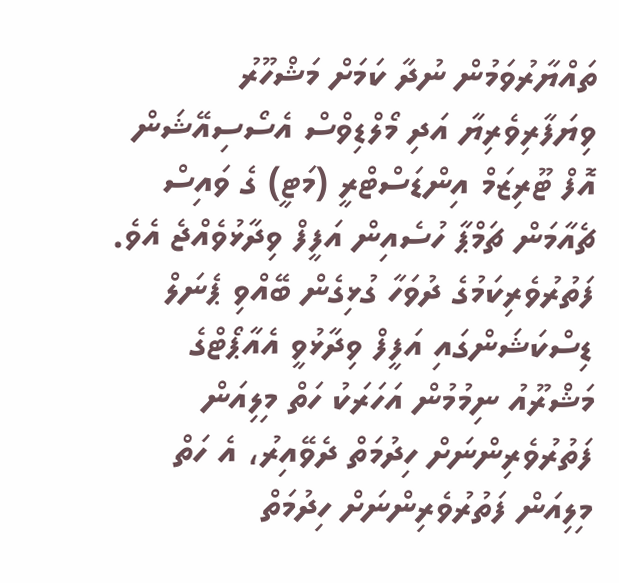ތައްޔާރުވަމުން ނުދާ ކަމަށް މަޝްހޫރު ވިޔަފާރިވެރިޔާ އަދި މޯލްޑިވްސް އެސޯސިއޭޝަން އޮފް ޓޫރިޒަމް އިންޑަސްޓްރީ (މަޓީ) ގެ ވައިސް ޗެއާމަން ޗަމްޕާ ހުސެއިން އަފީފް ވިދާޅުވެއްޖެ އެވެ.
ފަތުރުވެރިކަމުގެ ދުވަހާ ގުޅިގެން ބޭއްވި ޕެނަލް ޑިސްކަޝަންގައި އަފީފް ވިދާޅުވީ އެއާޕޯޓްގެ މަޝްރޫއު ނިމުމުން އަހަރަކު ހަތް މިލިއަން ފަތުރުވެރިންނަށް ހިދުމަތް ދެވޭއިރު، އެ ހަތް މިލިއަން ފަތުރުވެރިންނަށް ހިދުމަތް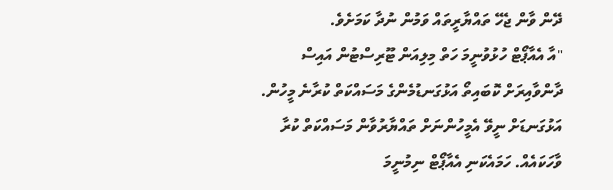ދޭން ވާން ޖެހޭ ތައްޔާރީތައް ވަމުން ނުދާ ކަމަށެވެ.
"އާ އެއާޕޯޓް ހުޅުވުނީމަ ހަތް މިލިއަން ޓޫރިސްޓުން އައިސް ދާންވާއިރަށް ކޮބައިތޯ އަޅުގަނޑުމެންގެ މަސައްކަތް ކުރާނެ މީހުން. އަޅުގަނޑަށް ނީވޭ އެމީހުންނަށް ތައްޔާރުވާން މަސައްކަތް ކުރާ ވާހަކައެއް. ހަމައެކަނި އެއާޕޯޓް ނިމުނީމަ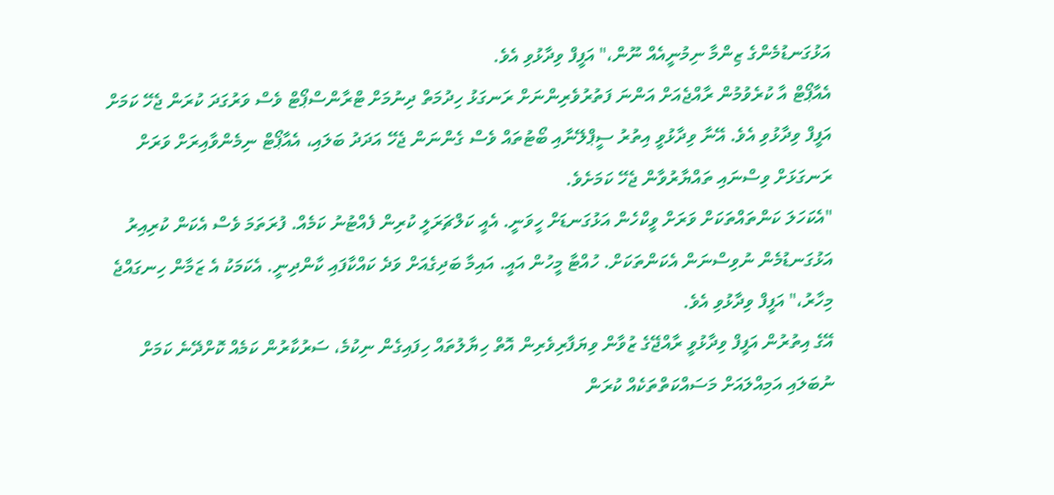އަޅުގަނޑުމެންގެ ޒިންމާ ނިމުނީއެއް ނޫން،" އަފީފް ވިދާޅުވި އެވެ.
އެއާޕޯޓް އާ ކުރެވުމުން ރާއްޖެއަށް އަންނަ ފަތުރުވެރިންނަށް ރަނގަޅު ހިދުމަތް ދިނުމަށް ޓްރާންސްޕޯޓް ވެސް ވަރުގަދަ ކުރަން ޖެހޭ ކަމަށް އަފީފް ވިދާޅުވި އެވެ. އޭނާ ވިދާޅުވީ އިތުރު ސީޕްލޭނާއި ބޯޓުތައް ވެސް ގެންނަން ޖެހޭ އަދަދު ބަލައި، އެއާޕޯޓް ނިމެންވާއިރަށް ވަރަށް ރަނގަޅަށް ވިސްނައި ތައްޔާރުވާން ޖެހޭ ކަމަށެވެ.
"އެކަހަލަ ކަންތައްތަކަށް ވަރަށް ވީކްހެން އަޅުގަނޑަށް ހީވަނީ. އެއީ ކަލްޗަރަލީ ކުރިން ފެއްޓުނު ކަމެއް. ފުރަތަމަ ވެސް އެކަން ކުރިއިރު އަޅުގަނޑުމެން ނުވިސްނަން އެކަންތަކަށް. ހުއްޓާ މީހުން އައީ. އައިމާ ބަދިގެއަށް ވަދެ ކައްކާފައި ކާންދިނީ. އެކަމަކު އެ ޒަމާން ހިނގައްޖެ މިހާރު،" އަފީފް ވިދާޅުވި އެވެ.
އޭގެ އިތުރުން އަފީފް ވިދާޅުވީ ރާއްޖޭގެ ޒުވާން ވިޔަފާރިވެރިން އޮތް ހިޔާލުތައް ހިފައިގެން ނިކުމެ، ސަރުކާރުން ކަމެއް ކޮށްދޭނެ ކަމަށް ނުބަލައި އަމިއްލައަށް މަސައްކަތްތަކެއް ކުރަން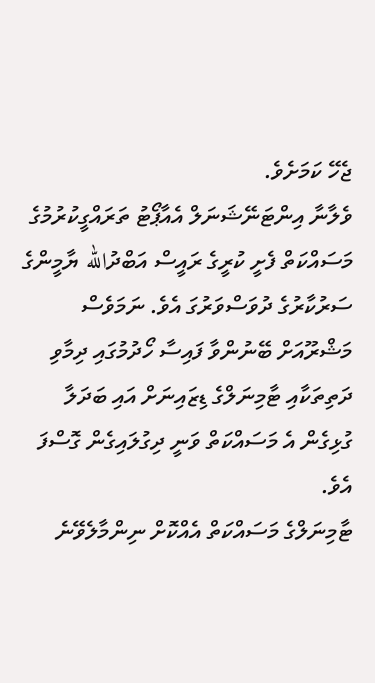ޖެހޭ ކަމަށެވެ.
ވެލާނާ އިންޓަނޭޝަނަލް އެއާޕޯޓު ތަރައްގީކުރުމުގެ މަސައްކަތް ފެށީ ކުރީގެ ރައީސް އަބްދުالله ޔާމީންގެ ސަރުކާރުގެ ދުވަސްވަރުގަ އެވެ. ނަމަވެސް މަޝްރޫއަށް ބޭނުންވާ ފައިސާ ހޯދުމުގައި ދިމާވި ދަތިތަކާއި ޓާމިނަލްގެ ޑިޒައިނަށް އައި ބަދަލާ ގުޅިގެން އެ މަސައްކަތް ވަނީ ދިގުލައިގެން ގޮސްފަ އެވެ.
ޓާމިނަލްގެ މަސައްކަތް އެއްކޮށް ނިންމާލެވޭނެ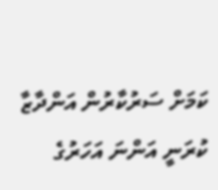ކަމަށް ސަރުކާރުން އަންދާޒާ ކުރަނީ އަންނަ އަހަރުގެ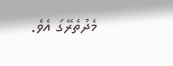މެދުތެރޭގަ އެވެ.